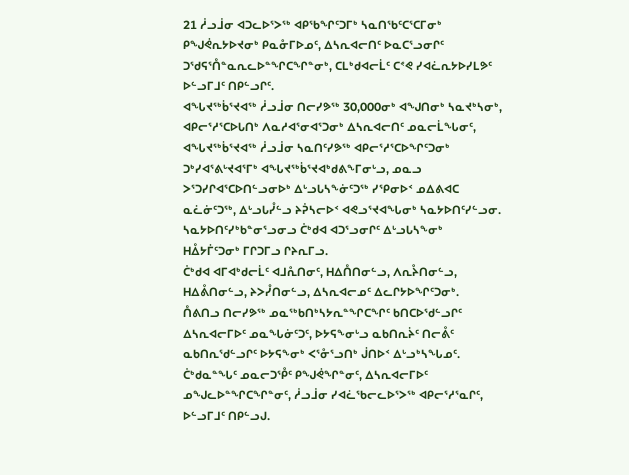21 ᓲᓗᒨᓂ ᐊᑐᓚᐅᕐᐳᖅ ᐊᑭᖃᖏᑦᑐᒥᒃ ᓴᓇᑎᖃᑦᑕᕐᑕᒥᓂᒃ ᑭᖑᕚᕆᔭᐅᔪᓂᒃ ᑭᓇᓁᒥᐅᓄᑦ, ᐃᓴᕆᐊᓕᑎᑦ ᐅᓇᑕᕐᓗᓂᒋᑦ ᑐᖁᕋᕐᑍᓐᓇᕆᓚᐅᓐᖏᑕᖏᓐᓂᒃ, ᑕᒪᒃᑯᐊᓕᒫᑦ ᑕᕝᕙ ᓯᐊᓛᕆᔭᐅᓯᒪᕗᑦ ᐅᓪᓗᒥᒧᑦ ᑎᑭᓪᓗᒋᑦ.
ᐊᖓᔪᖅᑳᕐᔪᐊᖅ ᓲᓗᒨᓂ ᑎᓕᓯᕗᖅ 30,000ᓂᒃ ᐊᖑᑎᓂᒃ ᓴᓇᔪᒃᓴᓂᒃ, ᐊᑭᓕᕐᓱᕐᑕᐅᒐᑎᒃ ᐱᓇᓱᐊᕐᓂᐊᕐᑐᓂᒃ ᐃᓴᕆᐊᓕᑎᑦ ᓄᓇᓕᒫᖓᓂᑦ,
ᐊᖓᔪᖅᑳᕐᔪᐊᖅ ᓲᓗᒨᓂ ᓴᓇᑎᑦᓯᕗᖅ ᐊᑭᓕᕐᓱᕐᑕᐅᖏᑦᑐᓂᒃ ᑐᒃᓯᐊᕐᕕᒡᔪᐊᕐᒥᒃ ᐊᖓᔪᖅᑳᕐᔪᐊᒃᑯᕕᖕᒥᓂᒡᓗ, ᓄᓇᓗ ᐳᕐᑐᓯᒋᐊᕐᑕᐅᑎᓪᓗᓂᐅᒃ ᐃᒡᓗᒐᓴᖕᓃᑦᑐᖅ ᓯᕿᓂᐅᑉ ᓄᐃᕕᐊᑕ ᓇᓛᓃᑦᑐᖅ, ᐃᒡᓗᒐᓮᓪᓗ ᔨᕉᓴᓕᐅᑉ ᐊᕙᓗᕐᔪᐊᖓᓂᒃ ᓴᓇᔭᐅᑎᑦᓯᓪᓗᓂ. ᓴᓇᔭᐅᑎᑦᓯᒃᑲᓐᓂᕐᓗᓂᓗ ᑖᒃᑯᐊ ᐊᑐᕐᓗᓂᒋᑦ ᐃᒡᓗᒐᓴᖕᓂᒃ ᕼᐂᔭᒦᑦᑐᓂᒃ ᒥᒋᑐᒥᓗ ᒋᔨᕆᒥᓗ.
ᑖᒃᑯᐊ ᐊᒥᐊᒃᑯᓕᒫᑦ ᐊᒧᕅᑎᓂᑦ, ᕼᐃᑍᑎᓂᓪᓗ, ᐱᕆᔧᑎᓂᓪᓗ, ᕼᐃᕔᑎᓂᓪᓗ, ᔨᐳᓮᑎᓂᓪᓗ, ᐃᓴᕆᐊᓕᓄᑦ ᐃᓚᒋᔭᐅᖏᑦᑐᓂᒃ.
ᑍᕕᑎᓗ ᑎᓕᓯᕗᖅ ᓄᓇᖅᑲᑎᒃᓴᔭᕆᓐᖏᑕᖏᑦ ᑲᑎᑕᐅᖁᓪᓗᒋᑦ ᐃᓴᕆᐊᓕᒥᐅᑦ ᓄᓇᖓᓃᑦᑐᑦ, ᐅᔭᕋᖕᓂᒡᓗ ᓇᑲᑎᕆᔩᑦ ᑎᓕᕔᑦ ᓇᑲᑎᕆᖁᓪᓗᒋᑦ ᐅᔭᕋᖕᓂᒃ ᐸᕐᓁᕐᓗᑎᒃ ᒎᑎᐅᑉ ᐃᒡᓗᒃᓴᖓᓄᑦ.
ᑖᒃᑯᓇᓐᖓᑦ ᓄᓇᓕᑐᕾᑦ ᑭᖑᕚᖏᓐᓂᑦ, ᐃᓴᕆᐊᓕᒥᐅᑦ ᓄᖑᓚᐅᓐᖏᑕᖏᓐᓂᑦ, ᓲᓗᒨᓂ ᓯᐊᓛᖃᓕᓚᐅᕐᐳᖅ ᐊᑭᓕᕐᓱᕐᓇᒋᑦ, ᐅᓪᓗᒥᒧᑦ ᑎᑭᓪᓗᒍ.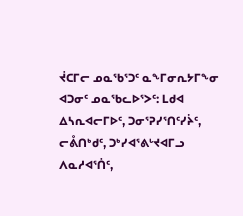ᔫᑕᒥᓕ ᓄᓇᖃᕐᑐᑦ ᓇᖕᒥᓂᕆᔭᒥᖕᓂ ᐊᑐᓂᑦ ᓄᓇᖃᓚᐅᕐᐳᑦ: ᒪᑯᐊ ᐃᓴᕆᐊᓕᒥᐅᑦ, ᑐᓂᕐᕈᓯᕐᑎᑦᓯᔩᑦ, ᓕᕔᑎᒃᑯᑦ, ᑐᒃᓯᐊᕐᕕᒡᔪᐊᒥᓗ ᐱᓇᓱᐊᕐᑏᑦ,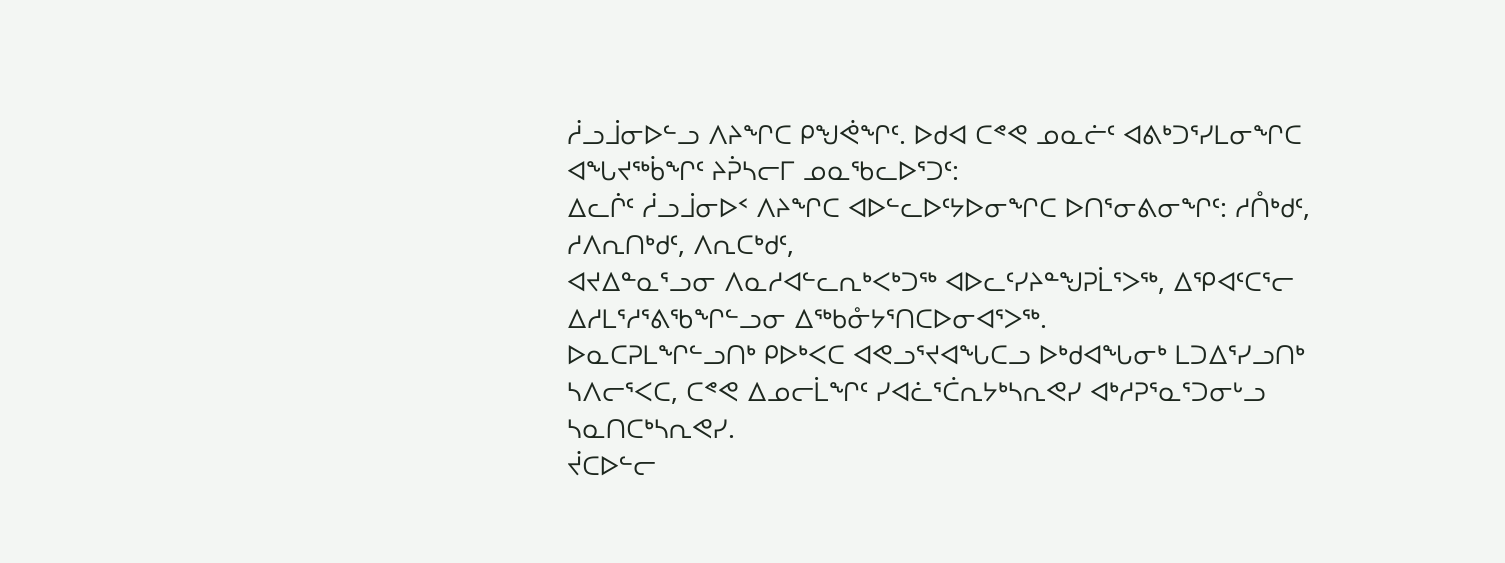ᓲᓗᒨᓂᐅᓪᓗ ᐱᔨᖏᑕ ᑭᖑᕚᖏᑦ. ᐅᑯᐊ ᑕᕝᕙ ᓄᓇᓖᑦ ᐊᕕᒃᑐᕐᓯᒪᓂᖏᑕ ᐊᖓᔪᖅᑳᖏᑦ ᔨᕉᓴᓕᒥ ᓄᓇᖃᓚᐅᕐᑐᑦ:
ᐃᓚᒌᑦ ᓲᓗᒨᓂᐅᑉ ᐱᔨᖏᑕ ᐊᐅᓪᓚᐅᑦᔭᐅᓂᖏᑕ ᐅᑎᕐᓂᕕᓂᖏᑦ: ᓱᑍᒃᑯᑦ, ᓱᐱᕆᑎᒃᑯᑦ, ᐱᕆᑕᒃᑯᑦ,
ᐊᔪᐃᓐᓇᕐᓗᓂ ᐱᓇᓱᐊᓪᓚᕆᒃᐸᒃᑐᖅ ᐊᐅᓚᑦᓯᔨᓐᖑᕈᒫᕐᐳᖅ, ᐃᕿᐊᑦᑕᕐᓕ ᐃᓱᒪᕐᓱᕐᕕᖃᖏᓪᓗᓂ ᐃᖅᑲᓁᔭᕐᑎᑕᐅᓂᐊᕐᐳᖅ.
ᐅᓇᑕᕈᒪᖏᓪᓗᑎᒃ ᑭᐅᒃᐸᑕ ᐊᕙᓗᕐᔪᐊᖓᑕᓗ ᐅᒃᑯᐊᖓᓂᒃ ᒪᑐᐃᕐᓯᓗᑎᒃ ᓴᐱᓕᕐᐸᑕ, ᑕᕝᕙ ᐃᓄᓕᒫᖏᑦ ᓯᐊᓛᕐᑖᕆᔭᒃᓴᕆᕙᓯ ᐊᒃᓱᕈᕐᓇᕐᑐᓂᒡᓗ ᓴᓇᑎᑕᒃᓴᕆᕙᓯ.
ᔫᑕᐅᓪᓕ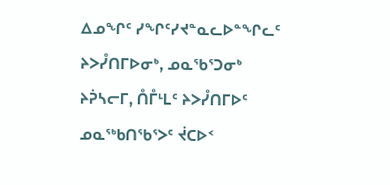ᐃᓄᖏᑦ ᓯᖏᑦᓯᔪᓐᓇᓚᐅᓐᖏᓚᑦ ᔨᐳᓮᑎᒥᐅᓂᒃ, ᓄᓇᖃᕐᑐᓂᒃ ᔨᕉᓴᓕᒥ, ᑍᒤᒻᒪᑦ ᔨᐳᓮᑎᒥᐅᑦ ᓄᓇᖅᑲᑎᖃᕐᐳᑦ ᔫᑕᐅᑉ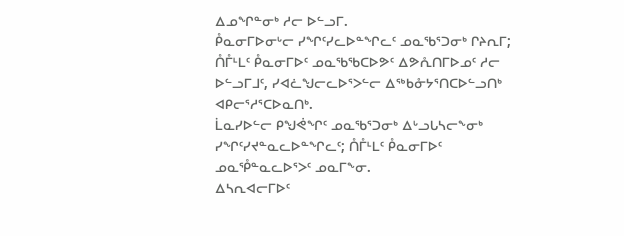ᐃᓄᖏᓐᓂᒃ ᓱᓕ ᐅᓪᓗᒥ.
ᑬᓇᓂᒥᐅᓂᒡᓕ ᓯᖏᑦᓯᓚᐅᓐᖏᓚᑦ ᓄᓇᖃᕐᑐᓂᒃ ᒋᔨᕆᒥ; ᑍᒤᒻᒪᑦ ᑬᓇᓂᒥᐅᑦ ᓄᓇᖃᖃᑕᐅᕗᑦ ᐃᕗᕅᑎᒥᐅᓄᑦ ᓱᓕ ᐅᓪᓗᒥᒧᑦ, ᓯᐊᓛᖑᓕᓚᐅᕐᐳᓪᓕ ᐃᖅᑲᓁᔭᕐᑎᑕᐅᓪᓗᑎᒃ ᐊᑭᓕᕐᓱᕐᑕᐅᓇᑎᒃ.
ᒫᓇᓯᐅᓪᓕ ᑭᖑᕚᖏᑦ ᓄᓇᖃᕐᑐᓂᒃ ᐃᒡᓗᒐᓴᓕᖕᓂᒃ ᓯᖏᑦᓯᔪᓐᓇᓚᐅᓐᖏᓚᑦ; ᑍᒤᒻᒪᑦ ᑬᓇᓂᒥᐅᑦ ᓄᓇᕾᓐᓇᓚᐅᕐᐳᑦ ᓄᓇᒥᖕᓂ.
ᐃᓴᕆᐊᓕᒥᐅᑦ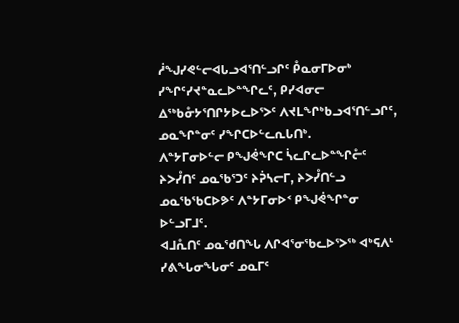ᓲᖑᓯᕙᓪᓕᐊᒐᓗᐊᕐᑎᓪᓗᒋᑦ ᑬᓇᓂᒥᐅᓂᒃ ᓯᖏᑦᓯᔪᓐᓇᓚᐅᓐᖏᓚᑦ, ᑭᓯᐊᓂᓕ ᐃᖅᑲᓁᔭᕐᑎᒋᔭᐅᓚᐅᕐᐳᑦ ᐱᔪᒪᖏᒃᑲᓗᐊᕐᑎᓪᓗᒋᑦ, ᓄᓇᖏᓐᓂᑦ ᓯᖏᑕᐅᓪᓚᕆᒐᑎᒃ.
ᐱᓐᔭᒥᓂᐅᓪᓕ ᑭᖑᕚᖏᑕ ᓵᓚᒋᓚᐅᓐᖏᓔᑦ ᔨᐳᓮᑎᑦ ᓄᓇᖃᕐᑐᑦ ᔨᕉᓴᓕᒥ, ᔨᐳᓮᑎᓪᓗ ᓄᓇᖃᖃᑕᐅᕗᑦ ᐱᓐᔭᒥᓂᐅᑉ ᑭᖑᕚᖏᓐᓂ ᐅᓪᓗᒥᒧᑦ.
ᐊᒧᕅᑎᑦ ᓄᓇᖁᑎᖓ ᐱᒋᐊᕐᓂᖃᓚᐅᕐᐳᖅ ᐊᒃᕋᐱᒻ ᓯᕕᖓᓂᖓᓂᑦ ᓄᓇᒥᑦ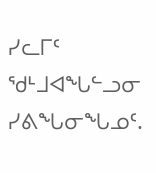ᓯᓚᒥᑦ ᖁᒻᒧᐊᖓᓪᓗᓂ ᓯᕕᖓᓂᖓᓄᑦ.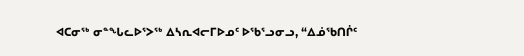ᐊᑕᓂᖅ ᓂᓐᖓᓚᐅᕐᐳᖅ ᐃᓴᕆᐊᓕᒥᐅᓄᑦ ᐅᖃᕐᓗᓂᓗ, “ᐃᓅᖃᑎᒌᑦ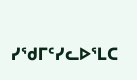ᓯᖁᒥᑦᓯᓚᐅᕐᒪᑕ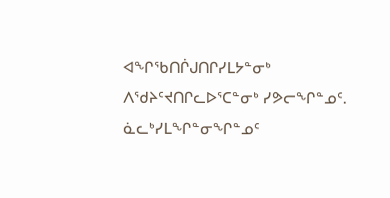ᐊᖏᖃᑎᒌᒍᑎᒋᓯᒪᔭᓐᓂᒃ ᐱᖁᔨᑦᔪᑎᒋᓚᐅᕐᑕᓐᓂᒃ ᓯᕗᓕᖏᓐᓄᑦ. ᓈᓚᒃᓯᒪᖏᓐᓂᖏᓐᓄᑦ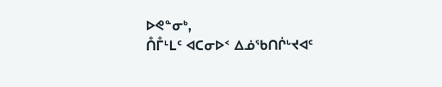ᐅᕙᓐᓂᒃ,
ᑍᒤᒻᒪᑦ ᐊᑕᓂᐅᑉ ᐃᓅᖃᑎᒌᒡᔪᐊᑦ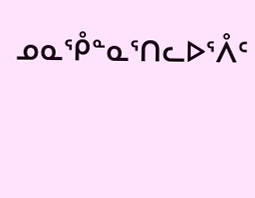ᓄᓇᕾᓐᓇᕐᑎᓚᐅᕐᐰᑦ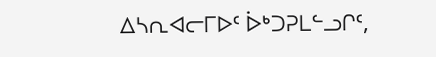ᐃᓴᕆᐊᓕᒥᐅᑦ ᐆᒃᑐᕈᒪᓪᓗᒋᑦ,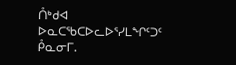ᑍᒃᑯᐊ ᐅᓇᑕᖃᑕᐅᓚᐅᕐᓯᒪᖏᑦᑐᑦ ᑬᓇᓂᒥ.